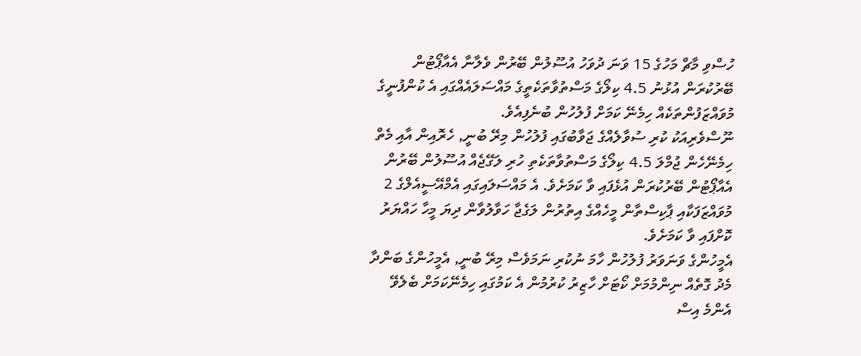ހުސްވި މާޗް މަހުގެ 15 ވަނަ ދުވަހު އުސޫލުން ބޭރުން ވެލާނާ އެއާޕޯޓުން ބޭރުކުރަން އުޅުނު 4.5 ކިލޯގެ މަސްތުވާތަކެތީގެ މައްސަލައެއްގައި އެ ކުންފުނީގެ މުވައްޒަފުންތަކެއް ހިމެނޭ ކަމަށް ފުލުހުން ބުނެފިއެވެ.
ނޫސްވެރިއަކު ކުރި ސުވާލެއްގެ ޖަވާބުގައި ފުލުހުން މިރޭ ބުނީ, ހެރޮއިން އާއި މެތް ހިމެނޭހެން ޖުމްލަ 4.5 ކިލޯގެ މަސްތުވާތަކެތި ހުރި ލަގޭޖެއް އުސޫލުން ބޭރުން އެއާޕޯޓުން ބޭރުކުރަން އުޅެފައި ވާ ކަމަށެވެ. އެ މައްސަލައިގައި އެމްއޭސީއެލްގެ 2 މުވައްޒަފަކާއި ޕާކިސްތާން މީހެއްގެ އިތުރުން ލަގެޖާ ހަވާލުވާން ދިޔަ މީހާ ހައްޔަރު ކޮށްފައި ވާ ކަމަށެވެ.
އެމީހުންގެ ވަނަވަރު ފުލުހުން ހާމަ ނުކުރި ނަމަވެސް މިރޭ ބުނީ, އެމީހުންގެ ބަންދާ މެދު ގޮތެއް ނިންމުމަށް ކޯޓަށް ހާޒިރު ކުރުމުން އެ ކަމުގައި ހިމެނޭކަމަށް ބެލެވޭ އެންމެ އިސް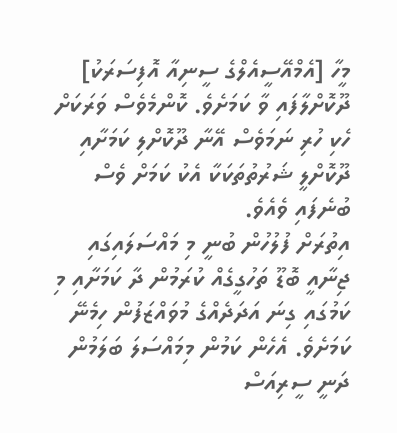މީހާ [އެމްއޭސީއެލްގެ ސީނިއާ އޮފިސަރަކު] ދޫކޮށްލާފައި ވާ ކަމަށެވެ. ކޮންމެވެސް ވަރަކަށް ހެކި ހުރި ނަމަވެސް އޭނާ ދޫކޮށްލި ކަމަށާއި ދޫކޮށްލީ ޝަރުތުތަކަކާ އެކު ކަމަށް ވެސް ބުނެފައި ވެއެވެ.
އިތުރަށް ފުލުހުން ބުނީ މި މައްސަލައިގައި ޖިނާއީ ބޮޑޫ ތަހުގީގެއް ކުރަމުން ދާ ކަމަށާއި މި ކަމުގައި ގިނަ އަދަދެއްގެ މުވައްޒަފުން ހިމެނޭ ކަމަށެވެ. އެހެން ކަމުން މިމައްސަލަ ބަލަމުން ދަނީ ސީރިއަސް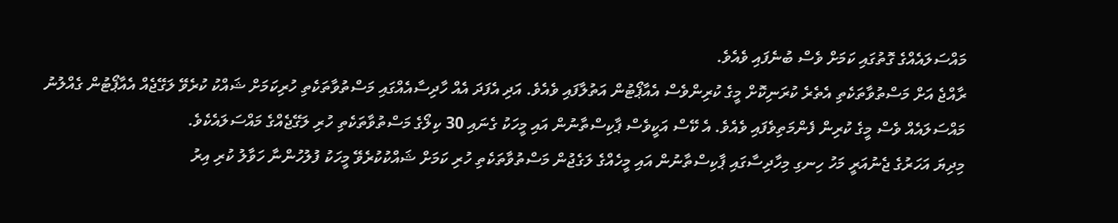މައްސަލައެއްގެ ގޮތުގައި ކަމަށް ވެސް ބުނެފައި ވެއެވެ.
ރާއްޖެ އަށް މަސްތުވާތަކެތި އެތެރެ ކުރަނިކޮށް މީގެ ކުރިންވެސް އެއާޕޯޓުން އަތުލާފައި ވެއެވެ. އަދި އެފަދަ އެއް ހާދިސާއެއްގައި މަސްތުވާތަކެތި ހުރިކަމަށް ޝައްކު ކުރެވޭ ލަގޭޖެއް އެއާޕޯޓުން ގެއްލުނު މައްސަލައެއް ވެސް މީގެ ކުރިން ފެންމަތިވެފައި ވެއެވެ. އެ ކޭސް އަކީވެސް ޕާކިސްތާނުން އައި މީހަކު ގެނައި 30 ކިލޯގެ މަސްތުވާތަކެތި ހުރި ލަގޭޖެއްގެ މައްސަލައެކެވެ.
މިދިޔަ އަހަރުގެ ޖެނުއަރީ މަހު ހިނގި މިހާދިސާގައި ޕާކިސްތާނުން އައި މީހެއްގެ ލަގެޖުން މަސްތުވާތަކެތި ހުރި ކަމަށް ޝައްކުކުރެވޭ މީހަކު ފުލުހުންނާ ހަވާލު ކުރި އިރު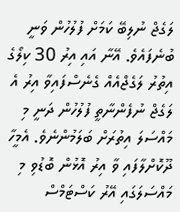ލަގެޖް ނުލިބޭ ކަމަށް ފުލުހުން ވަނީ ބުނެފައެވެ. އޭނާ އައި އިރު 30 ކިލޯގެ އިތުރު ލަގެޖްއެއް ގެނެސްފައިވާ އިރު އެ ލަގެޖް ނުފެންނާތީ ފުލުހުން ދަނީ މި މައްސަލަ އިތުރަށް ބަލަމުންނެވެ. އެމީހާ ދޫކޮށްލާފައި ވާ އިރު އޮޅުން ބޮޑުވި މި މައްސަލަގައި އޭރު ކަސްޓަމްސް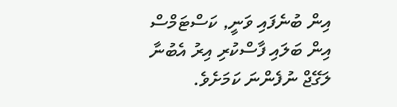އިން ބުނެފައި ވަނީ, ކަސްޓަމްސް އިން ބަލައި ފާސްކުރި އިރު އެބުނާ ލަގޭޖް ނުފެންނަ ކަމަށެވެ.